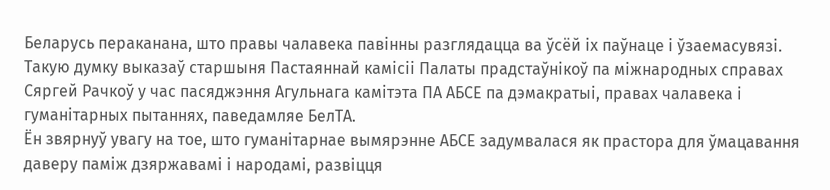Беларусь пераканана, што правы чалавека павінны разглядацца ва ўсёй іх паўнаце і ўзаемасувязі. Такую думку выказаў старшыня Пастаяннай камісіі Палаты прадстаўнікоў па міжнародных справах Сяргей Рачкоў у час пасяджэння Агульнага камітэта ПА АБСЕ па дэмакратыі, правах чалавека і гуманітарных пытаннях, паведамляе БелТА.
Ён звярнуў увагу на тое, што гуманітарнае вымярэнне АБСЕ задумвалася як прастора для ўмацавання даверу паміж дзяржавамі і народамі, развіцця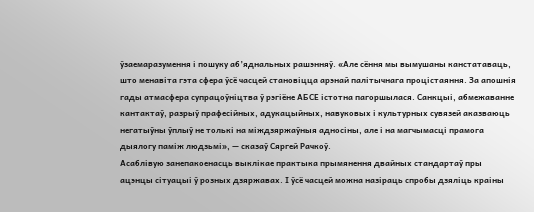ўзаемаразумення і пошуку аб’яднальных рашэнняў. «Але сёння мы вымушаны канстатаваць, што менавіта гэта сфера ўсё часцей становіцца арэнай палітычнага процістаяння. За апошнія гады атмасфера супрацоўніцтва ў рэгіёне АБСЕ істотна пагоршылася. Санкцыі, абмежаванне кантактаў, разрыў прафесійных, адукацыйных, навуковых і культурных сувязей аказваюць негатыўны ўплыў не толькі на міждзяржаўныя адносіны, але і на магчымасці прамога дыялогу паміж людзьмі», — сказаў Сяргей Рачкоў.
Асаблівую занепакоенасць выклікае практыка прымянення двайных стандартаў пры ацэнцы сітуацыі ў розных дзяржавах. І ўсё часцей можна назіраць спробы дзяліць краіны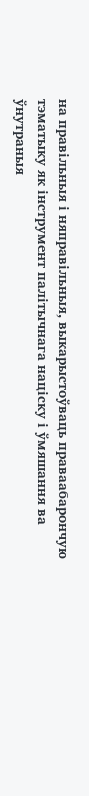на правільныя і няправільныя, выкарыстоўваць праваабарончую тэматыку як інструмент палітычнага націску і ўмяшання ва ўнутраныя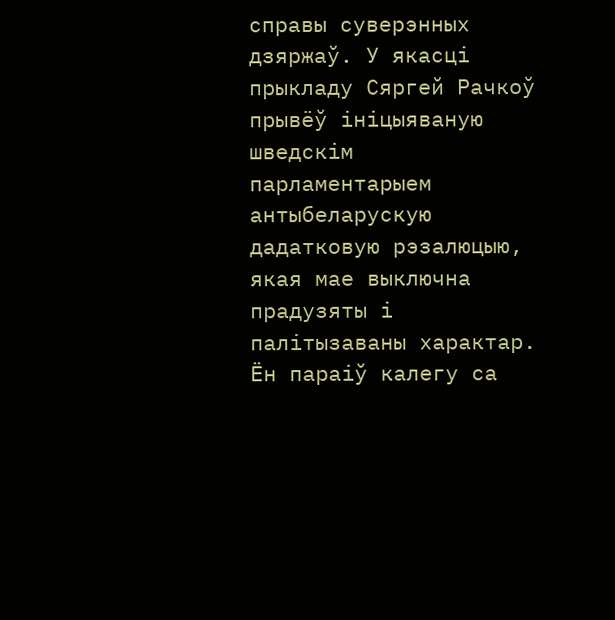справы суверэнных дзяржаў. У якасці прыкладу Сяргей Рачкоў прывёў ініцыяваную шведскім парламентарыем антыбеларускую дадатковую рэзалюцыю, якая мае выключна прадузяты і палітызаваны характар. Ён параіў калегу са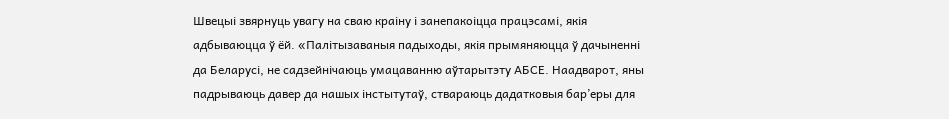Швецыі звярнуць увагу на сваю краіну і занепакоіцца працэсамі, якія адбываюцца ў ёй. «Палітызаваныя падыходы, якія прымяняюцца ў дачыненні да Беларусі, не садзейнічаюць умацаванню аўтарытэту АБСЕ. Наадварот, яны падрываюць давер да нашых інстытутаў, ствараюць дадатковыя бар’еры для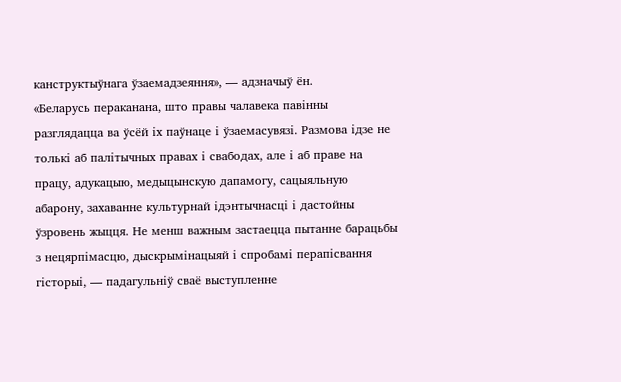канструктыўнага ўзаемадзеяння», — адзначыў ён.
«Беларусь пераканана, што правы чалавека павінны разглядацца ва ўсёй іх паўнаце і ўзаемасувязі. Размова ідзе не толькі аб палітычных правах і свабодах, але і аб праве на працу, адукацыю, медыцынскую дапамогу, сацыяльную абарону, захаванне культурнай ідэнтычнасці і дастойны ўзровень жыцця. Не менш важным застаецца пытанне барацьбы з нецярпімасцю, дыскрымінацыяй і спробамі перапісвання гісторыі, — падагульніў сваё выступленне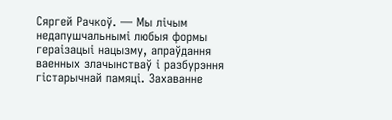Сяргей Рачкоў. — Мы лічым недапушчальнымі любыя формы гераізацыі нацызму, апраўдання ваенных злачынстваў і разбурэння гістарычнай памяці. Захаванне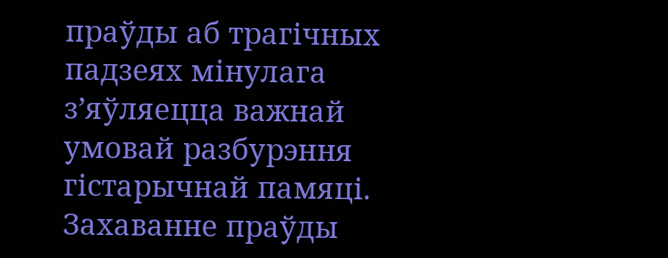праўды аб трагічных падзеях мінулага з’яўляецца важнай умовай разбурэння гістарычнай памяці. Захаванне праўды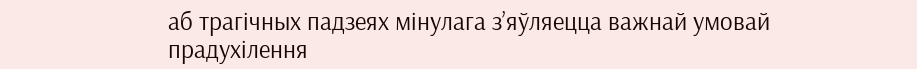аб трагічных падзеях мінулага з’яўляецца важнай умовай прадухілення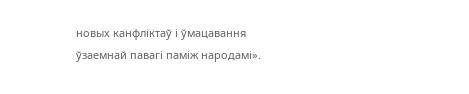новых канфліктаў і ўмацавання ўзаемнай павагі паміж народамі».